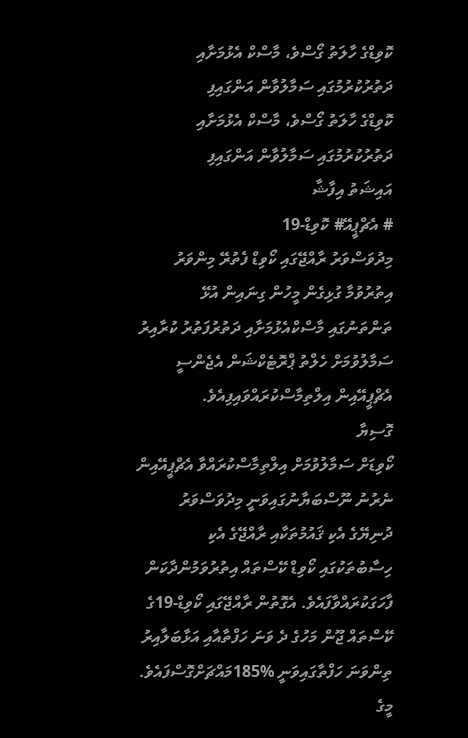ކޮވިޑްގެ ހާލަތު ގޯސްވެ، މާސްކް އެޅުމަށާއި ދަތުރުކުރުމުގައި ސަމާލުވާން އަންގައިފި
ކޮވިޑްގެ ހާލަތު ގޯސްވެ، މާސްކް އެޅުމަށާއި ދަތުރުކުރުމުގައި ސަމާލުވާން އަންގައިފި
އައިޝަތު އިފާޝާ
# އެޗްޕީއޭ# ކޮވިޑް-19
މިދުވަސްވަރު ރާއްޖޭގައި ކޯވިޑް ފެތުރޭ މިންވަރު އިތުރުވުމާ ގުޅިގެން މީހުން ގިނައިން އުޅޭ ތަންތަނުގައި މާސްކްއެޅުމަށާއި ދަތުރުފަތުރު ކުރާއިރު ސަމާލުވުމަށް ހެލްތު ޕްރޮޓެކްޝަން އެޖެންސީ އެޗްޕީއޭއިން އިލްތިމާސްކުރައްވައިފިއެވެ.
ގޮސިޔާ
ކޯވިޑަށް ސަމާލުވުމަށް އިލްތިމާސްކުރައްވާ އެޗްޕީއޭއިން ނެރުނު ނޫސްބަޔާނުގައިވަނީ މިދުވަސްވަރު ދުނިޔޭގެ އެކި ޤައުމުތަކާއި ރާއްޖޭގެ އެކި ހިސާބުތަކުގައި ކޯވިޑް ކޭސްތައް އިތުރުވަމުންދާކަން ފާހަގަކުރައްވާފައެވެ. އެގޮތުން ރާއްޖޭގައި ކޯވިޑް-19ގެ ކޭސްތައް ޖޫން މަހުގެ ދެ ވަނަ ހަފްތާއާއި އަޅާބަލާއިރު ތިންވަނަ ހަފްތާގައިވަނީ %185މައްޗަށްގޮސްފައެވެ. މީގެ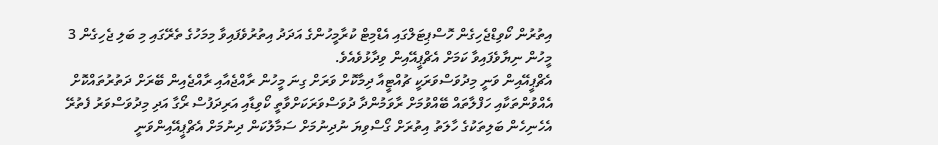އިތުރުން ކޯވިޑްޖެހިގެން ހޮސްޕިޓަލްގައި އެޑްމިޓް ކުރާމީހުންގެ އަދަދު އިތުރުވެފައިވާ މިމަހުގެ ތެރޭގައި މި ބަލި ޖެހިގެން 3 މީހުން ނިޔާވެފައިވާ ކަމަށް އެޗްޕީއޭއިން ވިދާޅުވެއެވެ.
އެޗްޕީއޭއިން ވަނީ މިދުވަސްވަރަކީ ޗުއްޓީއާ ދިމާކޮށް ވަރަށް ގިނަ މީހުން ރާއްޖެއާއި ރާއްޖެއިން ބޭރަށް ދަތުރުތައްކޮށް އެއްވުންތަކާއި ހަފްލާތައް ބޭއްވުމަށް ރާވަމުންދާ ދުވަސްވަރަކަށްވާތީ ކޯވިޑާއި އަރިދަފުސް ރޯގާ އަދި މިދުވަސްވަރު ފެތުރޭ އެހެނިހެން ބަލިތަކުގެ ހާލަތު އިތުރަށް ގޯސްވިޔަ ނުދިނުމަށް ސަމާލުކަން ދިނުމަށް އެޗްޕީއޭއިންވަނީ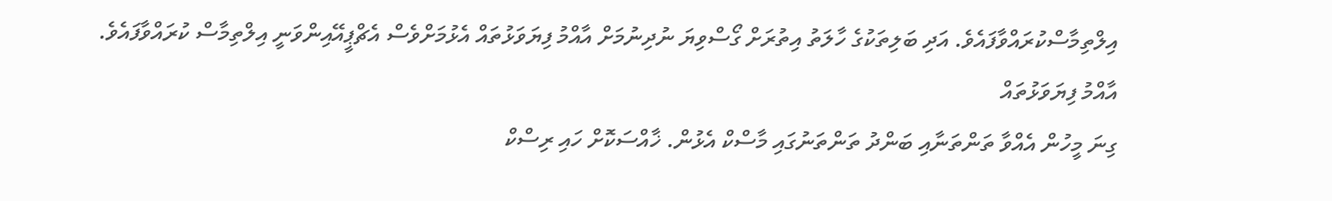އިލްތިމާސްކުރައްވާފައެވެ. އަދި ބަލިތަކުގެ ހާލަތު އިތުރަށް ގޯސްވިޔަ ނުދިނުމަށް އާއްމު ފިޔަވަޅުތައް އެޅުމަށްވެސް އެޗްޕީއޭއިންވަނީ އިލްތިމާސް ކުރައްވާފައެވެ.
އާއްމު ފިޔަވަޅުތައް
ގިނަ މީހުން އެއްވާ ތަންތަނާއި ބަންދު ތަންތަނުގައި މާސްކް އެޅުން. ޚާއްސަކޮށް ހައި ރިސްކް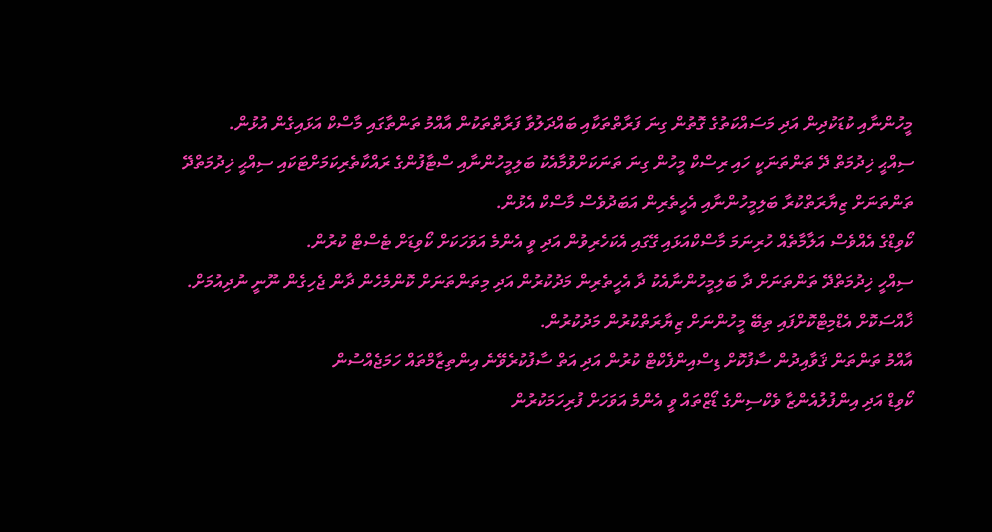މީހުންނާއި ކުޑަކުދިން އަދި މަސައްކަތުގެ ގޮތުން ގިނަ ފަރާތްތަކާއި ބައްދަލުވާ ފަރާތްތަކުން އާއްމު ތަންތާގައި މާސްކް އަޅައިގެން އުޅުން.
ސިއްޙީ ޚިދުމަތް ދޭ ތަންތަނަކީ ހައި ރިސްކް މީހުން ގިނަ ތަނަކަށްވުމާއެކު ބަލިމީހުންނާއި ސްޓާފުންގެ ރައްކާތެރިކަމަށްޓަކައި ސިއްޙީ ޚިދުމަތްދޭ ތަންތަނަށް ޒިޔާރަތްކުރާ ބަލިމީހުންނާއި އެހީތެރިން އަބަދުވެސް މާސްކް އެޅުން.
ކޯވިޑްގެ އެއްވެސް އަލާމާތެއް ހުރިނަމަ މާސްކްއަޅައި ގޭގައި އެކަހެރިވުން އަދި ވީ އެންމެ އަވަހަކަށް ކޯވިޑަށް ޓެސްޓް ކުރުން.
ސިއްހީ ޚިދުމަތްދޭ ތަންތަނަށް ދާ ބަލިމީހުންނާއެކު ދާ އެހީތެރިން މަދުކުރުން އަދި މިތަންތަނަށް ކޮންމެހެން ދާން ޖެހިގެން ނޫނީ ނުދިއުމަށް. ޚާއްސަކޮށް އެޑްމިޓްކޮށްފައި ތިބޭ މީހުންނަށް ޒިޔާރަތްކުރުން މަދުކުރުން.
އާއްމު ތަންތަން ޤަވާއިދުން ސާފުކޮށް ޑިސްއިންފެކްޓް ކުރުން އަދި އަތް ސާފުކުރެވޭނެ އިންތިޒާމްތައް ހަމަޖެއްސުން
ކޯވިޑް އަދި އިންފުލުއެންޒާ ވެކްސިންގެ ޑޯޒްތައް ވީ އެންމެ އަވަހަށް ފުރިހަމަކުރުން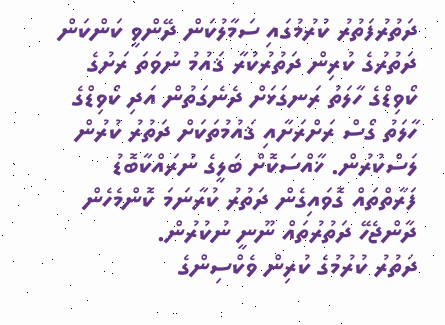ދަތުރުފަތުރު ކުރުމުގައި ސަމާލުކަން ދޭންވީ ކަންކަން
ދަތުރުގެ ކުރިން ދަތުރުކުރާ ޤައުމު ނުވަތަ ރަށުގެ ކޯވިޑްގެ ހާލަތު ރަނގަޅަށް ދެނެގަތުން އަދި ކޯވިޑްގެ ހާލަތު ގޯސް ރަށްރަށާއި ޤައުމުތަކަށް ދަތުރު ކުރުން ލަސްކުރުން. ޚާއްސަކޮށް ބަލީގެ ނުރައްކާބޮޑު ފަރާތްތައް ގޮވައިގެން ދަތުރު ކުރާނަމަ ކޮންމެހެން ދާންޖެހޭ ދަތުރުތައް ނޫނީ ނުކުރުން.
ދަތުރު ކުރުމުގެ ކުރިން ވެކްސިންގެ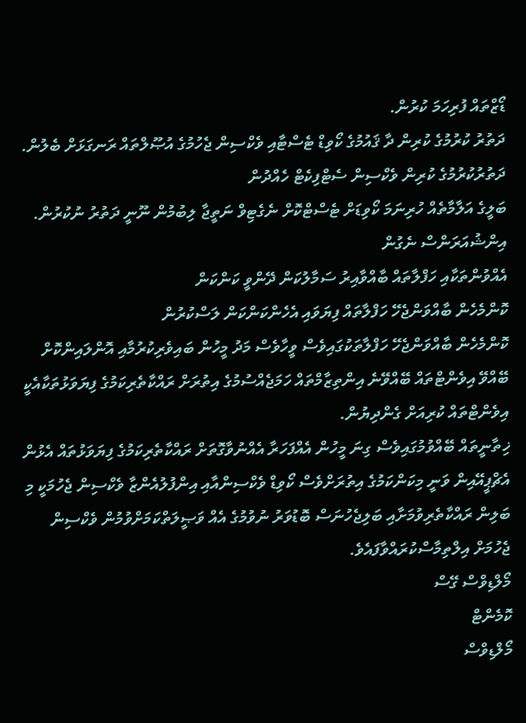ޑޯޒްތައް ފުރިހަމަ ކުރުން.
ދަތުރު ކުރުމުގެ ކުރިން ދާ ޤައުމުގެ ކޯވިޑް ޓެސްޓާއި ވެކްސިން ޖެހުމުގެ އުޞޫލްތައް ރަނގަޅަށް ބެލުން.
ދަތުރުކުރުމުގެ ކުރިން ވެކްސިން ސެޓްފިކެޓް ހެއްދުން
ބަލީގެ އަލާމާތެއް ހުރިނަމަ ކޯވިޑަށް ޓެސްޓްކޮށް ނެގެޓިވް ނަތީޖާ ލިބުމުން ނޫނީ ދަތުރު ނުކުރުން.
އިންޝުއަރަންސް ނެގުން
އެއްވުންތަކާއި ހަފްލާތައް ބާއްވާއިރު ސަމާލުކަން ދޭންވީ ކަންކަން
ކޮންމެހެން ބާއްވަންޖެހޭ ހަފްލާތައް ފިޔަވައި އެހެންކަންކަން ލަސްކުރުން
ކޮންމެހެން ބާއްވަންޖެހޭ ހަފްލާތަކުގައިވެސް ވީހާވެސް މަދު މީހުން ބައިވެރިކުރުމާއި އޮންލައިންކޮށް ބޭއްވޭ އިވެންޓްތައް ބޭއްވޭނެ އިންތިޒާމްތައް ހަމަޖެއްސުމުގެ އިތުރަށް ރައްކާތެރިކަމުގެ ފިޔަވަޅުތަކާއެކީ އިވެންޓްތައް ކުރިއަށް ގެންދިޔުން.
ޚިތާނީތައް ބޭއްވުމުގައިވެސް ގިނަ މީހުން އެއްފަހަރާ އެއްނުވާގޮތަށް ރައްކާތެރިކަމުގެ ފިޔަވަޅުތައް އެޅުން
އެޗްޕީއޭއިން ވަނީ މިކަންކަމުގެ އިތުރަށްވެސް ކޯވިޑް ވެކްސިންއާއި އިންފުލުއެންޒާ ވެކްސިން ޖެހުމަކީ މި ބަލިން ރައްކާތެރިވުމަށާއި ބަލިޖެހުނަސް ބޮޑުވަރު ނުވުމުގެ އެއް ވަޞީލަތްކަމަށްވުމުން ވެކްސިން ޖެހުމަށް އިލްތިމާސްކުރައްވާފައެވެ.
މޯލްޑިވްސް ގޭސް
ކޮމެންޓް
މޯލްޑިވްސް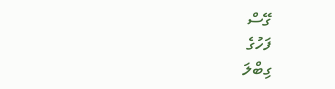ގޭސް
ފަހުގެ
ގިބްލަ